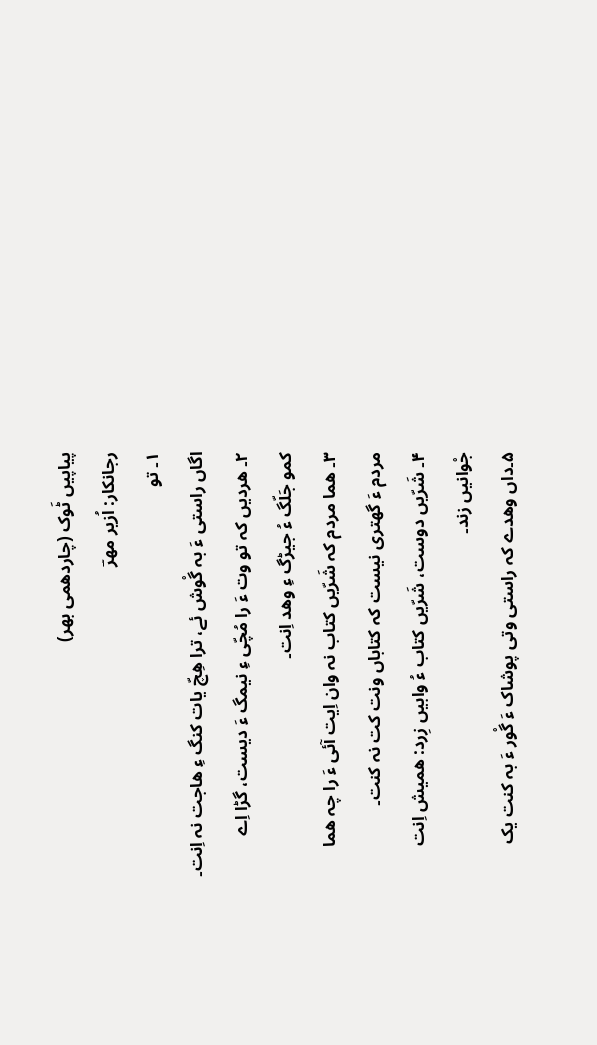پیاپیں ٹَوک (چاردھمی بھر)
رجانکار: اُزیر مھرؔ
۱۔ تو
اگاں راستی ءَ بہ گْوش ئے، ترا ھِچّ یات کنگ ءِ ھاجت نہ اِنت۔
۲۔ ھردیں کہ تو وت ءَ را مُچّی ءِ نیمگ ءَ دیست، گڑا اِے
کمو جَلّگ ءُ جیڑگ ءِ وھد اِنت۔
۳۔ ھما مردم کہ شَرّیں کتاب نہ وان اِیت آئی ءَ را چہ ھما
مردم ءَ گھتری نیست کہ کتاباں ونت کت نہ کنت۔
۴۔ شَرّیں دوست، شَرّیں کتاب ءُ وابیں زِرد: ھمیش اِنت
جْوانیں زند۔
۵۔داں وھدے کہ راستی وتی پوشاک ءَ گْور ءَ بہ کنت یک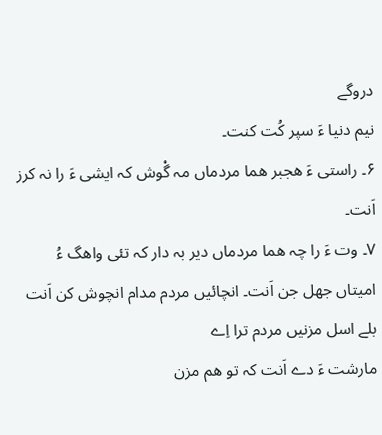دروگے
نیم دنیا ءَ سپر کُت کنت۔
۶۔ راستی ءَ ھجبر ھما مردماں مہ گْوش کہ ایشی ءَ را نہ کرز
اَنت۔
۷۔ وت ءَ را چہ ھما مردماں دیر بہ دار کہ تئی واھگ ءُ
امیتاں جھل جن اَنت۔ انچائیں مردم مدام انچوش کن اَنت بلے اسل مزنیں مردم ترا اِے
مارشت ءَ دے اَنت کہ تو ھم مزن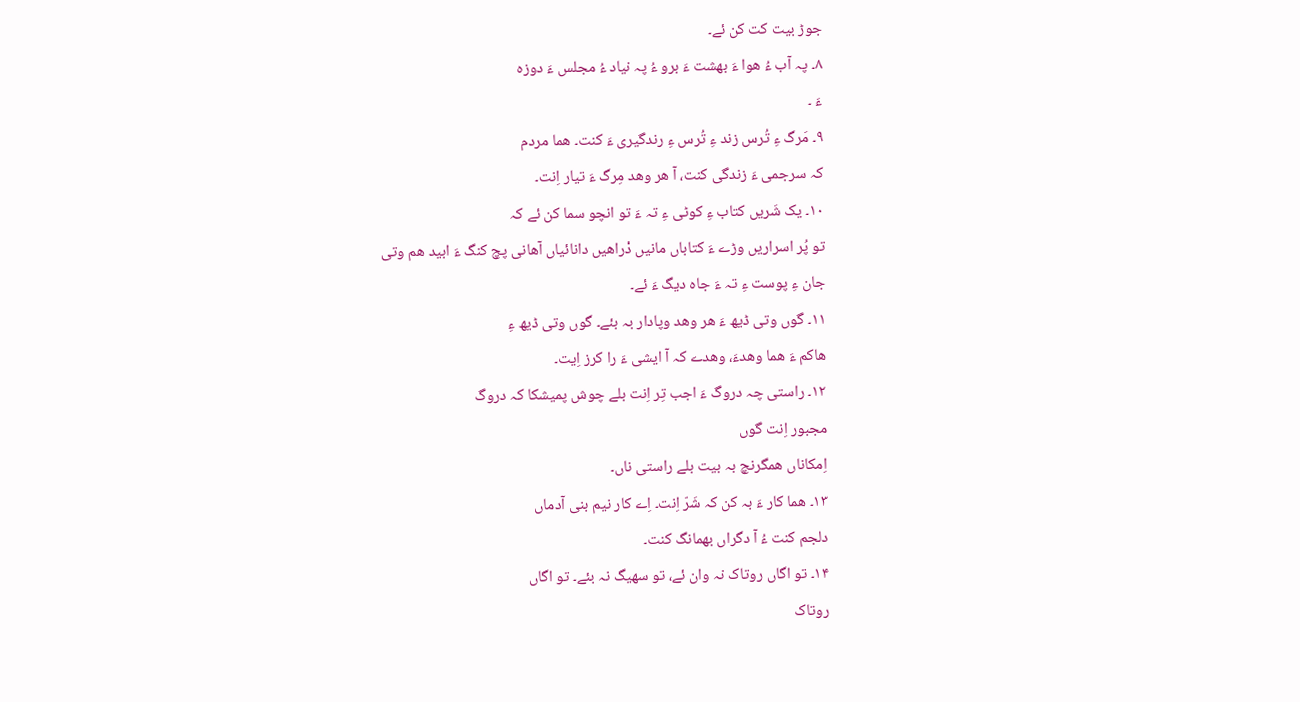جوڑ بیت کت کن ئے۔
۸۔ پہ آب ءُ ھوا ءَ بھشت ءَ برو ءُ پہ نیاد ءُ مجلس ءَ دوزہ
ءَ ۔
۹۔ مَرگ ءِ تُرس زند ءِ تُرس ءِ رندگیری ءَ کنت۔ ھما مردم
کہ سرجمی ءَ زندگی کنت، آ ھر وھد مِرگ ءَ تیار اِنت۔
۱۰۔ یک شَریں کتاب ءِ کوٹی ءِ تہ ءَ تو انچو سما کن ئے کہ
تو پُر اسراریں وڑے ءَ کتاباں مانیں دْراھیں دانائیاں آھانی پچ کنگ ءَ ابید ھم وتی
جان ءِ پوست ءِ تہ ءَ جاہ دیگ ءَ ئے۔
۱۱۔ گوں وتی ڈیھ ءَ ھر وھد وپادار بہ بئے۔ گوں وتی ڈیھ ءِ
ھاکم ءَ ھما وھدءَ، وھدے کہ آ ایشی ءَ را کرز اِیت۔
۱۲۔ راستی چہ دروگ ءَ اجب تِر اِنت بلے چوش پمیشکا کہ دروگ
مجبور اِنت گوں
اِمکاناں ھمگرنچ بہ بیت بلے راستی ناں۔
۱۳۔ ھما کار ءَ بہ کن کہ شَرّ اِنت۔ اِے کار نیم بنی آدماں
دلجم کنت ءُ آ دگراں بھمانگ کنت۔
۱۴۔ تو اگاں روتاک نہ وان ئے، تو سھیگ نہ بئے۔ تو اگاں
روتاک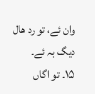وان ئے، تو رد ھال دیگ بہ ئے۔
۱۵۔ تو اگاں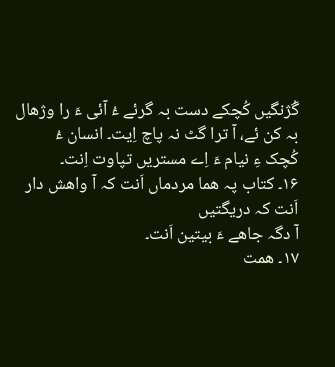گُژنگیں کُچکے دست بہ گرئے ءُ آئی ءَ را وژھال
بہ کن ئے، آ ترا گٹ نہ پاچ اِیت۔ انسان ءُ
کُچک ءِ نیام ءَ اِے مستریں تپاوت اِنت۔
۱۶۔ کتاب پہ ھما مردماں اَنت کہ آ واھش دار اَنت کہ دریگتیں
آ دگہ جاھے ءَ بیتین اَنت۔
۱۷۔ ھمت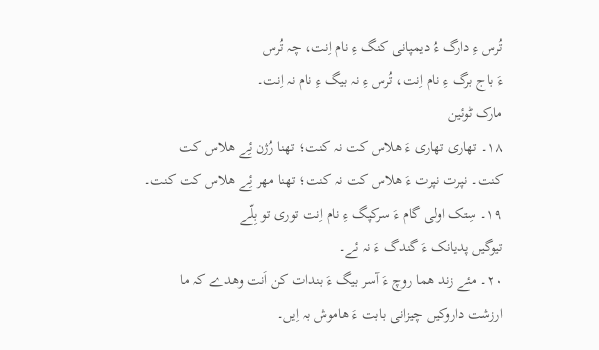تُرس ءِ دارگ ءُ دیمپانی کنگ ءِ نام اِنت، چہ تُرس
ءَ باج برگ ءِ نام اِنت، تُرس ءِ نہ بیگ ءِ نام نہ اِنت۔
مارک ٹوئین
۱۸۔ تھاری تھاری ءَ ھلاس کت نہ کنت؛ تھنا رُژن ئِے ھلاس کت
کنت۔ نپرت نپرت ءَ ھلاس کت نہ کنت؛ تھنا مھر ئِے ھلاس کت کنت۔
۱۹۔ سِتک اولی گام ءَ سرکپگ ءِ نام اِنت توری تو بِلّے
تیوگیں پدیانک ءَ گندگ ءَ نہ ئے۔
۲۰۔ مئے زند ھما روچ ءَ آسر بیگ ءَ بندات کن اَنت وھدے کہ ما
ارزشت داروکیں چیزانی بابت ءَ ھاموش بہ اِیں۔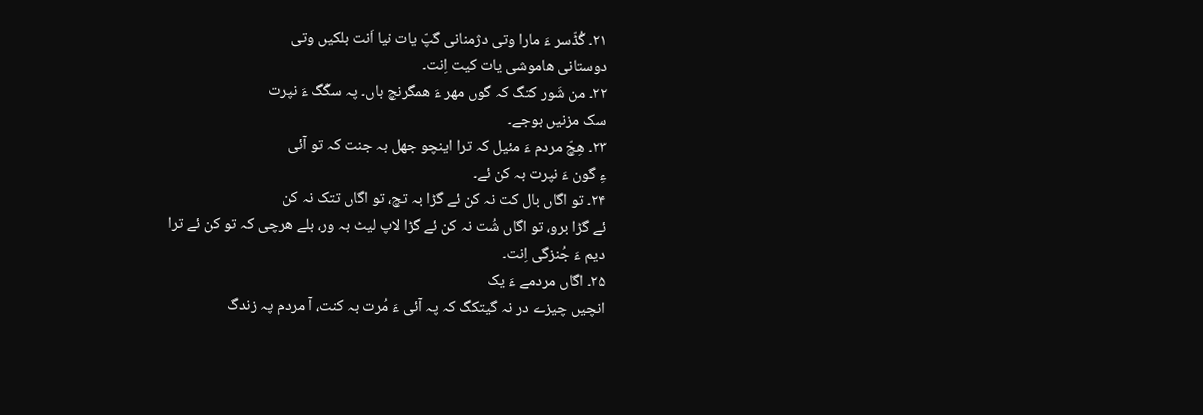۲۱۔ گُڈّسر ءَ مارا وتی دژمنانی گپّ یات نیا اَنت بلکیں وتی
دوستانی ھاموشی یات کیت اِنت۔
۲۲۔ من شَور کتگ کہ گوں مھر ءَ ھمگرنچ باں۔ پہ سگّگ ءَ نپرت
سک مزنیں بوجے۔
۲۳۔ ھِچّ مردم ءَ مئیل کہ ترا اینچو جھل بہ جنت کہ تو آئی
ءِ گون ءَ نپرت بہ کن ئے۔
۲۴۔ تو اگاں بال کت نہ کن ئے گڑا بہ تچ، تو اگاں تتک نہ کن
ئے گڑا برو، تو اگاں شُت نہ کن ئے گڑا لاپ لیٹ بہ ور، بلے ھرچی کہ تو کن ئے ترا
دیم ءَ جُنزگی اِنت۔
۲۵۔ اگاں مردمے ءَ یک
انچیں چیزے در نہ گیتکگ کہ پہ آئی ءَ مُرت بہ کنت، آ مردم پہ زندگ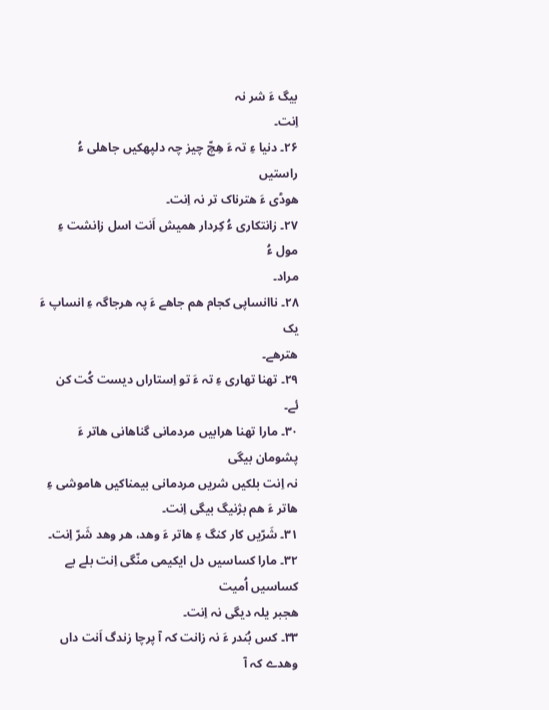بیگ ءَ شر نہ
اِنت۔
۲۶۔ دنیا ءِ تہ ءَ ھِچّ چیز چہ دلپھکیں جاھلی ءُ راستیں
ھوڈی ءَ ھترناک تر نہ اِنت۔
۲۷۔ زانتکاری ءُ کِردار ھمیش اَنت اسل زانشت ءِ مول ءُ
مراد۔
۲۸۔ ناانساپی کجام ھم جاھے ءَ پہ ھرجاگہ ءِ انساپ ءَ یک
ھترھے۔
۲۹۔ تھنا تھاری ءِ تہ ءَ تو اِستاراں دیست کُت کن ئے۔
۳۰۔ مارا تھنا ھرابیں مردمانی گناھانی ھاتر ءَ پشومان بیگی
نہ اِنت بلکیں شریں مردمانی بیمناکیں ھاموشی ءِ ھاتر ءَ ھم بژنیگ بیگی اِنت۔
۳۱۔ شَرّیں کار کنگ ءِ ھاتر ءَ وھد، ھر وھد شَرّ اِنت۔
۳۲۔ مارا کساسیں دل ایکیمی منّگی اِنت بلے بے کساسیں اُمیت
ھجبر یلہ دیگی نہ اِنت۔
۳۳۔ کس بُندر ءَ نہ زانت کہ آ پرچا زندگ اَنت داں وھدے کہ آ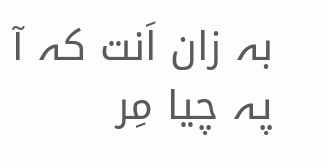بہ زان اَنت کہ آ پہ چیا مِر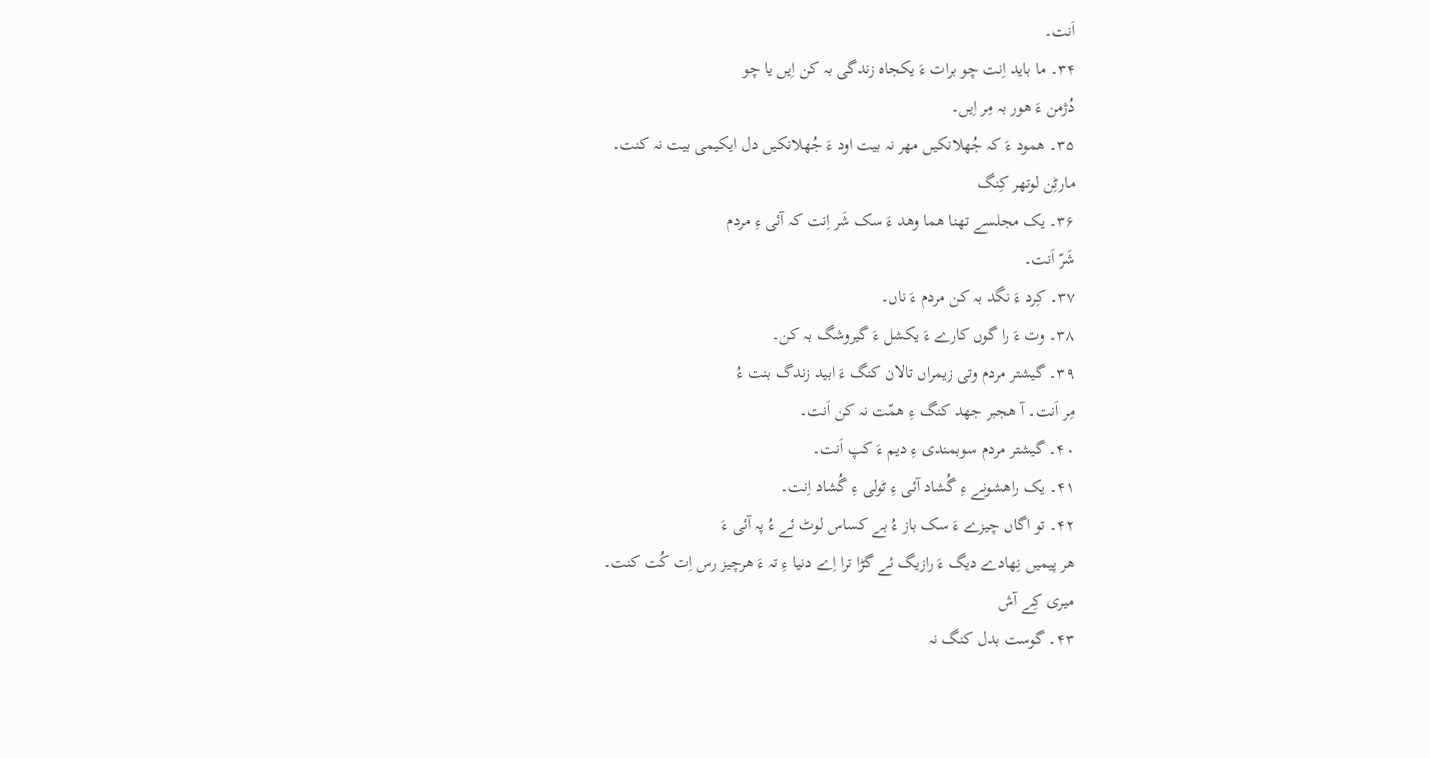اَنت۔
۳۴۔ ما باید اِنت چو برات ءَ یکجاہ زندگی بہ کن اِیں یا چو
دُژمن ءَ ھور بہ مِر اِیں۔
۳۵۔ ھمود ءَ کہ جُھلانکیں مھر نہ بیت اود ءَ جُھلانکیں دل ایکیمی بیت نہ کنت۔
مارٹِن لوتھر کِنگ
۳۶۔ یک مجلسے تھنا ھما وھد ءَ سک شَر اِنت کہ آئی ءِ مردم
شَرّ اَنت۔
۳۷۔ کِرد ءَ نگد بہ کن مردم ءَ ناں۔
۳۸۔ وت ءَ را گوں کارے ءَ یکشل ءَ گیروشگ بہ کن۔
۳۹۔ گیشتر مردم وتی زیمراں تالان کنگ ءَ ابید زندگ بنت ءُ
مِر اَنت۔ آ ھجبر جھد کنگ ءِ ھمّت نہ کن اَنت۔
۴۰۔ گیشتر مردم سوبمندی ءِ دیم ءَ کپ اَنت۔
۴۱۔ یک راھشونے ءِ گُشاد آئی ءِ ٹولی ءِ گُشاد اِنت۔
۴۲۔ تو اگاں چیزے ءَ سک باز ءُ بے کساس لوٹ ئے ءُ پہ آئی ءَ
ھر پیمیں نِھادے دیگ ءَ رازیگ ئے گڑا ترا اِے دنیا ءِ تہ ءَ ھرچیز رس اِت کُت کنت۔
میری کِے آش
۴۳۔ گوست بدل کنگ نہ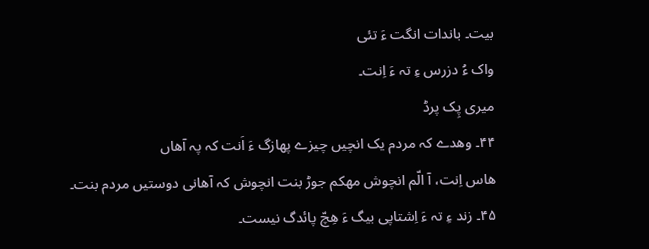بیت۔ باندات انگت ءَ تئی
واک ءُ دزرس ءِ تہ ءَ اِنت۔
میری پِک پرڈ
۴۴۔ وھدے کہ مردم یک انچیں چیزے پھازگ ءَ اَنت کہ پہ آھاں
ھاس اِنت، آ الّم انچوش مھکم جوڑ بنت انچوش کہ آھانی دوستیں مردم بنت۔
۴۵۔ زند ءِ تہ ءَ اِشتاپی بیگ ءَ ھِچّ پائدگ نیست۔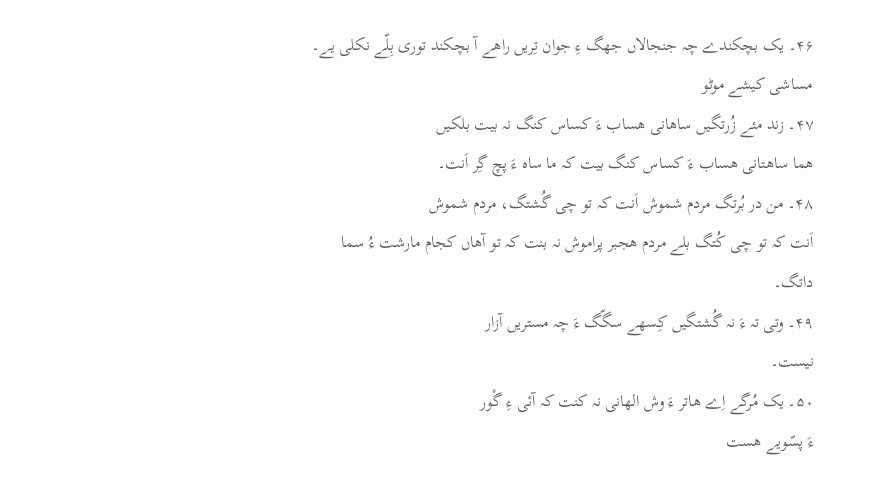۴۶۔ یک بچکندے چہ جنجالاں جھگ ءِ جوان تِریں راھے آ بچکند توری بِلّے نکلی یے۔
مساشی کیشے موٹو
۴۷۔ زند مئے زُرتگیں ساھانی ھساب ءَ کساس کنگ نہ بیت بلکیں
ھما ساھتانی ھساب ءَ کساس کنگ بیت کہ ما ساہ ءَ پچ گِر اَنت۔
۴۸۔ من در بُرتگ مردم شموش اَنت کہ تو چی گُشتگ، مردم شموش
اَنت کہ تو چی کُتگ بلے مردم ھجبر پراموش نہ بنت کہ تو آھاں کجام مارشت ءُ سما
داتگ۔
۴۹۔ وتی تہ ءَ نہ گُشتگیں کِسھے سگّگ ءَ چہ مستریں آزار
نیست۔
۵۰۔ یک مُرگے اِے ھاتر ءَ وش الھانی نہ کنت کہ آئی ءِ گْور
ءَ پسّویے ھست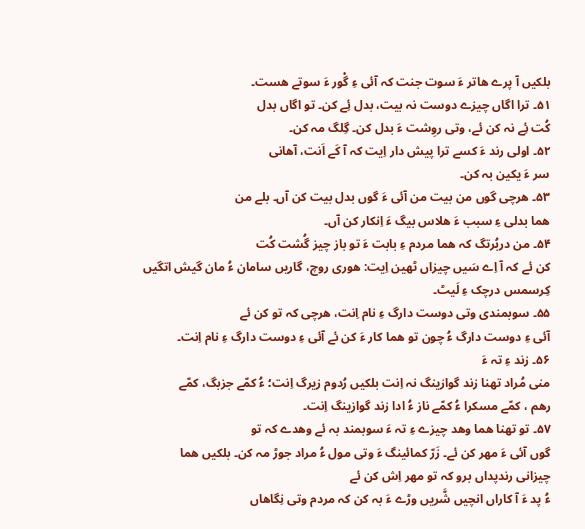بلکیں آ پرے ھاتر ءَ سوت جنت کہ آئی ءِ گْور ءَ سوتے ھست۔
۵۱۔ ترا اگاں چیزے دوست نہ بیت، بدل ئِے کن۔ تو اگاں بدل
کُت ئِے نہ کن ئے، وتی روِشت ءَ بدل کن۔ گِلگ مہ کن۔
۵۲۔ اولی رند ءَ کسے ترا پیش دار اِیت کہ آ کَے اَنت، آھانی
سر ءَ یکین بہ کن۔
۵۳۔ ھرچی گوں من بیت من آئی ءَ گوں بدل بیت کن آں۔ بلے من
ھما بدلی ءِ سبب ءَ ھلاس بیگ ءَ اِنکار کن آں۔
۵۴۔ من دربُرتگ کہ ھما مردم ءِ بابت ءَ تو باز چیز گُشت کُت
کن ئے کہ آ اِے سَیں چیزاں ٹھین اِیت: ھوری روچ، گاریں سامان ءُ مان گیش اتگیں
کِرسمس درچک ءِ لَیٹ۔
۵۵۔ سوبمندی وتی دوست دارگ ءِ نام اِنت، ھرچی کہ تو کن ئے
آئی ءِ دوست دارگ ءُ چون تو ھما کار ءَ کن ئے آئی ءِ دوست دارگ ءِ نام اِنت۔
۵۶۔ زند ءِ تہ ءَ
منی مُراد تھنا زند گوازینگ نہ اِنت بلکیں رُدوم زیرگ اِنت؛ ءُ کمّے جزبگ، کمّے
رھم ، کمّے مسکرا ءُ کمّے ناز ءُ ادا زند گوازینگ اِنت۔
۵۷۔ تو تھنا ھما وھد چیزے ءِ تہ ءَ سوبمند بہ ئے وھدے کہ تو
گوں آئی ءَ مھر کن ئے۔ زَرّ کمائینگ ءَ وتی مول ءُ مراد جوڑ مہ کن۔ بلکیں ھما
چیزانی رندپداں برو کہ تو مھر اِش کن ئے
ءُ پد ءَ آ کاراں انچیں شَّریں وڑے ءَ بہ کن کہ مردم وتی نِگاھاں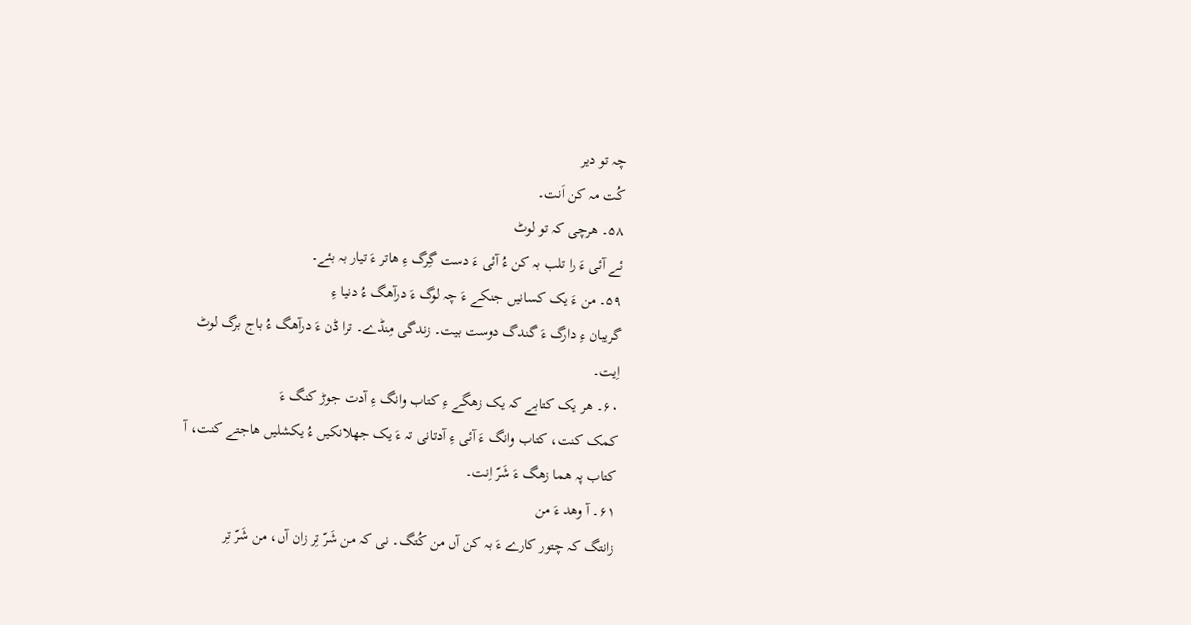چہ تو دیر
کُت مہ کن اَنت۔
۵۸۔ ھرچی کہ تو لوٹ
ئے آئی ءَ را تلب بہ کن ءُ آئی ءَ دست گِرگ ءِ ھاتر ءَ تیار بہ بئے۔
۵۹۔ من ءَ یک کسانیں جنکے ءَ چہ لوگ ءَ درآھگ ءُ دنیا ءِ
گریبان ءِ دارگ ءَ گندگ دوست بیت۔ زندگی مِنڈے۔ ترا ڈن ءَ درآھگ ءُ باج برگ لوٹ
اِیت۔
۶۰۔ ھر یک کتابے کہ یک زھگے ءِ کتاب وانگ ءِ آدت جوڑ کنگ ءَ
کمک کنت، کتاب وانگ ءَ آئی ءِ آدتانی تہ ءَ یک جھلانکیں ءُ یکشلیں ھاجتے کنت، آ
کتاب پہ ھما زھگ ءَ شَرّ اِنت۔
۶۱۔ آ وھد ءَ من
زانتگ کہ چتور کارے ءَ بہ کن آں من کُتگ۔ نی کہ من شَرّ تِر زان آں، من شَرّ تِر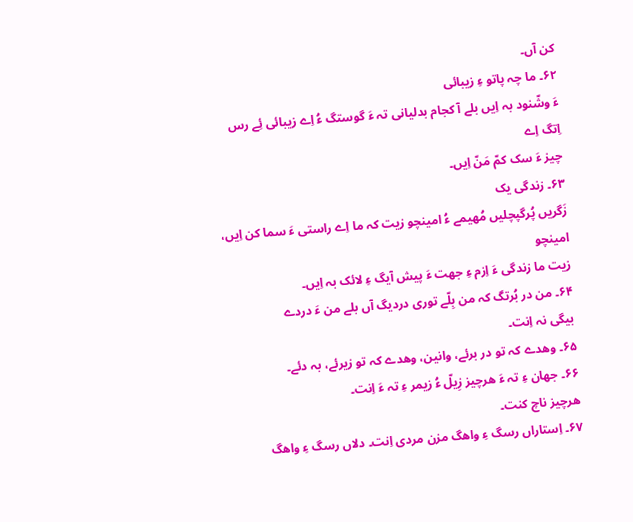کن آں۔
۶۲۔ ما چہ پاتو ءِ زیبائی
ءَ وشّنود بہ اِیں بلے آ کجام بدلیانی تہ ءَ گوستگ ءُ اِے زیبائی ئِے رس اِتگ اِے
چیز ءَ سک کمّ مَنّ اِیں۔
۶۳۔ زندگی یک
زَگریں پُرگپچلیں مُھیمے ءُ امینچو زیت کہ ما اِے راستی ءَ سما کن اِیں، امینچو
زیت ما زندگی ءَ اِزم ءِ جھت ءَ پیش آیگ ءِ لائک بہ اِیں۔
۶۴۔ من در بُرتگ کہ من بِلّے توری دردیگ آں بلے من ءَ دردے
بیگی نہ اِنت۔
۶۵۔ وھدے کہ تو در برئے، وانین، وھدے کہ تو زیرئے، بہ دئے۔
۶۶۔ جھان ءِ تہ ءَ ھرچیز زِیلّ ءُ زیمر ءِ تہ ءَ اِنت۔
ھرچیز ناچ کنت۔
۶۷۔ اِستاراں رسگ ءِ واھگ مزن مردی اِنت۔ دلاں رسگ ءِ واھگ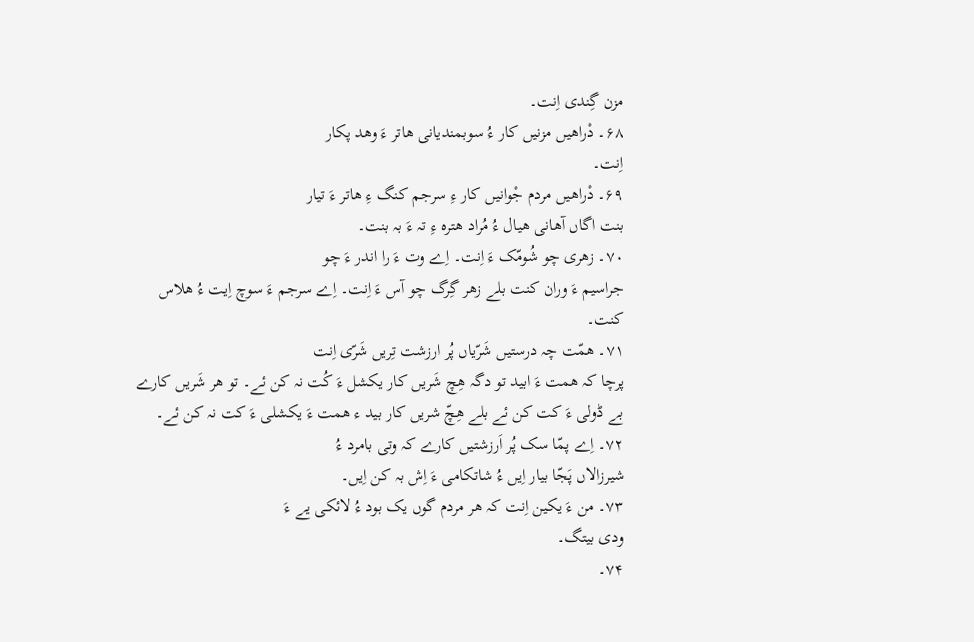مزن گِندی اِنت۔
۶۸۔ دْراھیں مزنیں کار ءُ سوبمندیانی ھاتر ءَ وھد پکار
اِنت۔
۶۹۔ دْراھیں مردم جْوانیں کار ءِ سرجم کنگ ءِ ھاتر ءَ تیار
بنت اگاں آھانی ھیال ءُ مُراد ھترہ ءِ تہ ءَ بہ بنت۔
۷۰۔ زھری چو شُومّک ءَ اِنت۔ اِے وت ءَ را اندر ءَ چو
جراسیم ءَ وران کنت بلے زھر گِرگ چو آس ءَ اِنت۔ اِے سرجم ءَ سوچ اِیت ءُ ھلاس
کنت۔
۷۱۔ ھمّت چہ درستیں شَرّیاں پُر ارزشت تِریں شَرّی اِنت
پرچا کہ ھمت ءَ ابید تو دگہ ھِچ شَریں کار یکشل ءَ کُت نہ کن ئے۔ تو ھر شَریں کارے
بے ڈولی ءَ کت کن ئے بلے ھِچّ شریں کار بید ء ھمت ءَ یکشلی ءَ کت نہ کن ئے۔
۷۲۔ اِے پمّا سک پُر اَرزشتیں کارے کہ وتی بامرد ءُ
شیرزالاں پَجّا بیار اِیں ءُ شاتکامی ءَ اِش بہ کن اِیں۔
۷۳۔ من ءَ یکین اِنت کہ ھر مردم گوں یک بود ءُ لائکی یے ءَ
ودی بیتگ۔
۷۴۔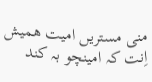منی مستریں امیت ھمیش اِنت کہ امینچو بہ کند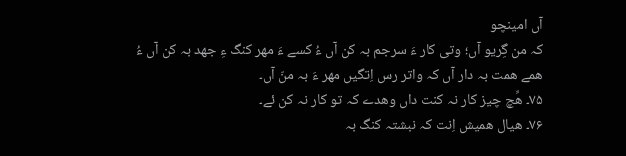آں امینچو
کہ من گِریو آں؛ وتی کار ءَ سرجم بہ کن آں ءُ کسے ءَ مھر کنگ ءِ جھد بہ کن آں ءُ
ھمے ھمت بہ دار آں کہ واتر رس اِتگیں مھر ءَ بہ منّ آں۔
۷۵۔ ھِّچ چیز کار نہ کنت داں وھدے کہ تو کار نہ کن ئے۔
۷۶۔ ھیال ھمیش اِنت کہ نبشتہ کنگ بہ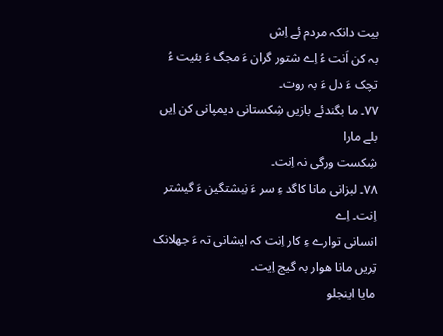بیت دانکہ مردم ئِے اِش
بہ کن اَنت ءُ اِے شتور گران ءَ مجگ ءَ بئیت ءُ تچک ءَ دل ءَ بہ روت۔
۷۷۔ ما بگندئے بازیں شِکستانی دیمپانی کن اِیں بلے مارا
شِکست ورگی نہ اِنت۔
۷۸۔ لبزانی مانا کاگد ءِ سر ءَ نِبشتگین ءَ گیشتر اِنت۔ اِے
انسانی توارے ءِ کار اِنت کہ ایشانی تہ ءَ جھلانک تِریں مانا ھوار بہ گیج اِیت۔
مایا اینجلو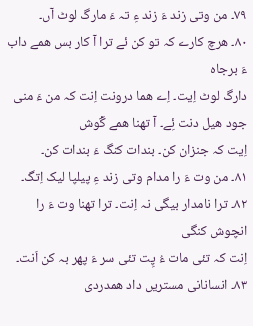۷۹۔ من وتی زند ءَ زند ءِ تہ ءَ مارگ لوٹ آں۔
۸۰۔ ھرچ کارے کہ تو کن ئے ترا آ کار بس ھمے داب ءَ برجاہ
دارگ لوٹ اِیت۔ اِے ھما درونت اِنت کہ من ءَ منی جود ھیل دنت ئِے۔ آ تھنا ھمے گْوش
اِیت کہ جنزان کن۔ بندات کنگ ءَ بندات کن۔
۸۱۔ من وت ءَ را مدام وتی زند ءِ پیلپا لیک اِتگ۔
۸۲۔ ترا نامدار بیگی نہ اِنت۔ ترا تھنا وت ءَ را انچوش کنگی
اِنت کہ تئی مات ءُ پِت تئی سر ءَ پھر بہ کن اَنت۔
۸۳۔ انسانانی مستریں داد ھمدردی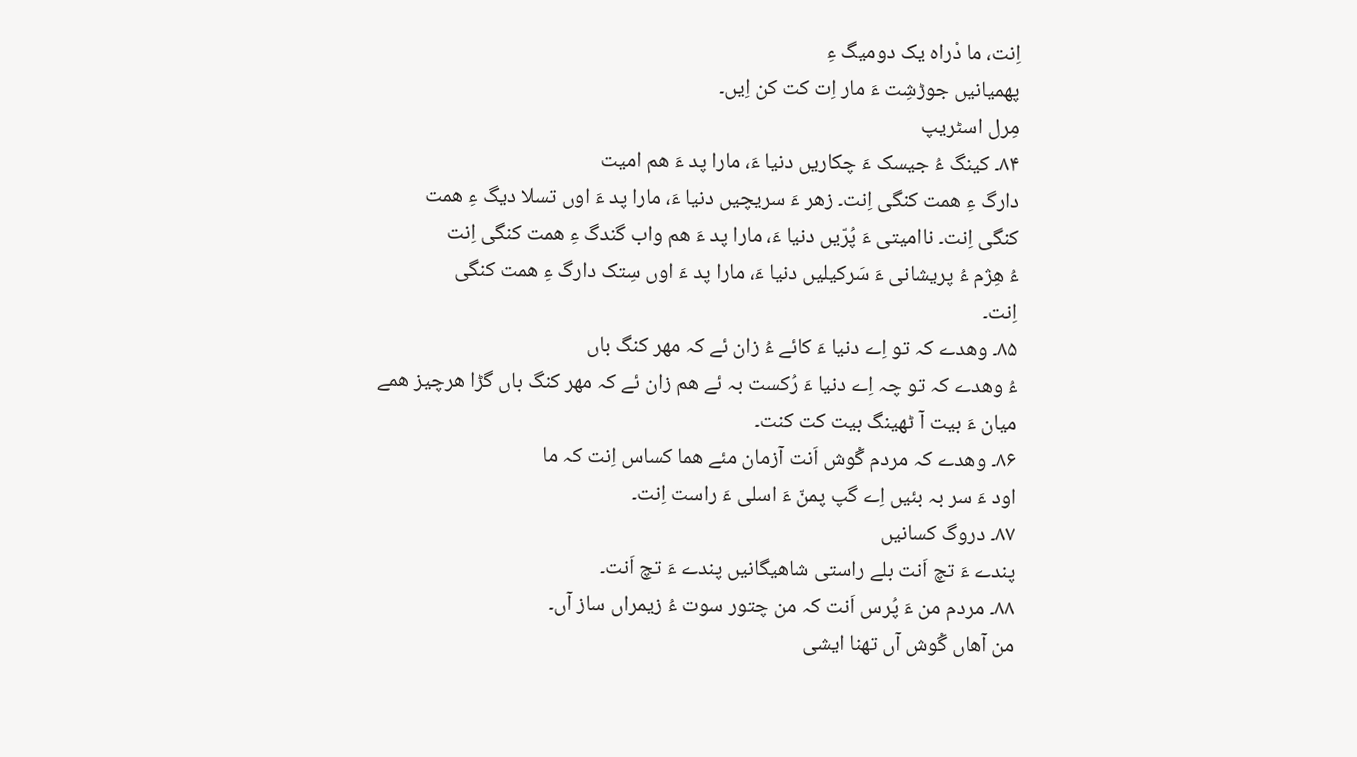اِنت، ما دْراہ یک دومیگ ءِ
پھمیانیں جوڑشِت ءَ مار اِت کت کن اِیں۔
مِرل اسٹریپ
۸۴۔ کینگ ءُ جیسک ءَ چکاريں دنیا ءَ، مارا پد ءَ ھم امیت
دارگ ءِ ھمت کنگی اِنت۔ زھر ءَ سریچیں دنیا ءَ، مارا پد ءَ اوں تسلا دیگ ءِ ھمت
کنگی اِنت۔ ناامیتی ءَ پُرّیں دنیا ءَ، مارا پد ءَ ھم واب گندگ ءِ ھمت کنگی اِنت
ءُ ھِژم ءُ پریشانی ءَ سَرکیلیں دنیا ءَ، مارا پد ءَ اوں سِتک دارگ ءِ ھمت کنگی
اِنت۔
۸۵۔ وھدے کہ تو اِے دنیا ءَ کائے ءُ زان ئے کہ مھر کنگ باں
ءُ وھدے کہ تو چہ اِے دنیا ءَ رُکست بہ ئے ھم زان ئے کہ مھر کنگ باں گڑا ھرچیز ھمے
میان ءَ بیت آ ٹھینگ بیت کت کنت۔
۸۶۔ وھدے کہ مردم گْوش اَنت آزمان مئے ھما کساس اِنت کہ ما
اود ءَ سر بہ بئیں اِے گپ پمنّ ءَ اسلی ءَ راست اِنت۔
۸۷۔ دروگ کسانیں
پندے ءَ تچ اَنت بلے راستی شاھیگانیں پندے ءَ تچ اَنت۔
۸۸۔ مردم من ءَ پُرس اَنت کہ من چتور سوت ءُ زیمراں ساز آں۔
من آھاں گْوش آں تھنا ایشی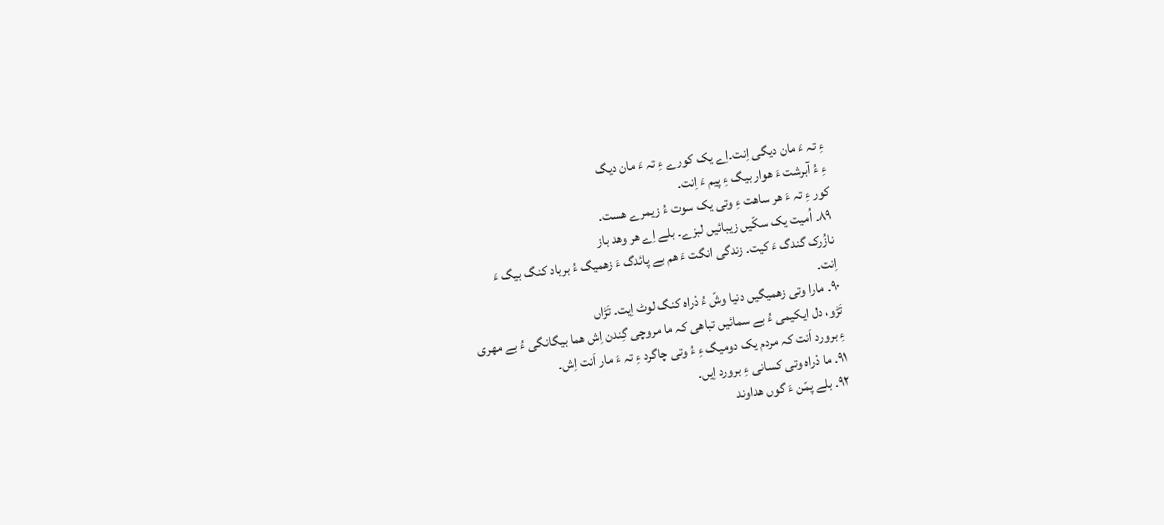ءِ تہ ءَ مان دیگی اِنت۔اِے یک کورے ءِ تہ ءَ مان دیگ
ءِ ءُ آبرشت ءَ ھوار بیگ ءِ پیم ءَ اِنت۔
کور ءِ تہ ءَ ھر ساھت ءِ وتی یک سوت ءُ زیمرے ھست۔
۸۹۔ اُمیت یک سکّیں زیبائیں لبزے۔ بلے اِے ھر وھد باز
نازُرک گندگ ءَ کیت۔ زندگی انگت ءَ ھم بے پائدگ ءَ زھمیگ ءُ برباد کنگ بیگ ءَ
اِنت۔
۹۰۔ مارا وتی زھمیگیں دنیا وشّ ءُ دْراہ کنگ لوٹ اِیت۔ تَڑاں
تَڑو، دل ایکیمی ءُ بے سمائیں تباھی کہ ما مروچی گِندن اِش ھما بیگانگی ءُ بے مھری
ءِ برورد اَنت کہ مردم یک دومیگ ءِ ءُ وتی چاگرد ءِ تہ ءَ مار اَنت اِش۔
۹۱۔ ما دْراہ وتی کسانی ءِ برورد اِیں۔
۹۲۔ بلے پمّن ءَ گوں ھداوند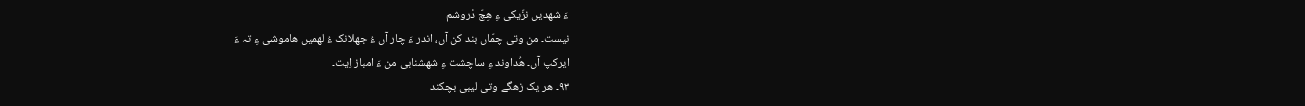ءَ شھدیں نزّیکی ءِ ھِچّ دْروشم
نیست۔ من وتی چمّاں بند کن آں، اندر ءَ چار آں ءُ جھلانک ءُ لھمیں ھاموشی ءِ تہ ءَ
ایرکپ آں۔ ھُداوند ءِ ساچشت ءِ شھشنابی من ءَ امباز اِیت۔
۹۳۔ ھر یک زھگے وتی لیبی بچکند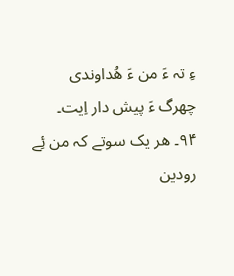ءِ تہ ءَ من ءَ ھُداوندی
چھرگ ءَ پیش دار اِیت۔
۹۴۔ ھر یک سوتے کہ من ئِے رودین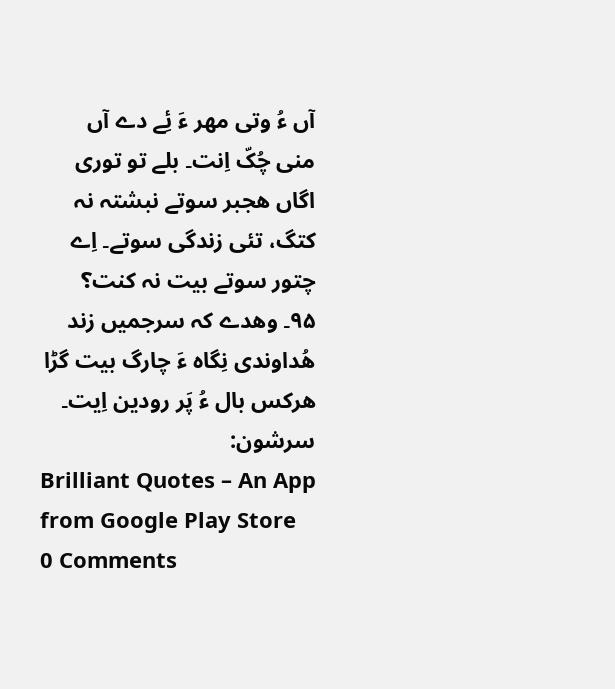آں ءُ وتی مھر ءَ ئِے دے آں
منی چُکّ اِنت۔ بلے تو توری اگاں ھجبر سوتے نبشتہ نہ کتگ، تئی زندگی سوتے۔ اِے
چتور سوتے بیت نہ کنت؟
۹۵۔ وھدے کہ سرجمیں زند ھُداوندی نِگاہ ءَ چارگ بیت گڑا
ھرکس بال ءُ پَر رودین اِیت۔
سرشون:
Brilliant Quotes – An App from Google Play Store
0 Comments